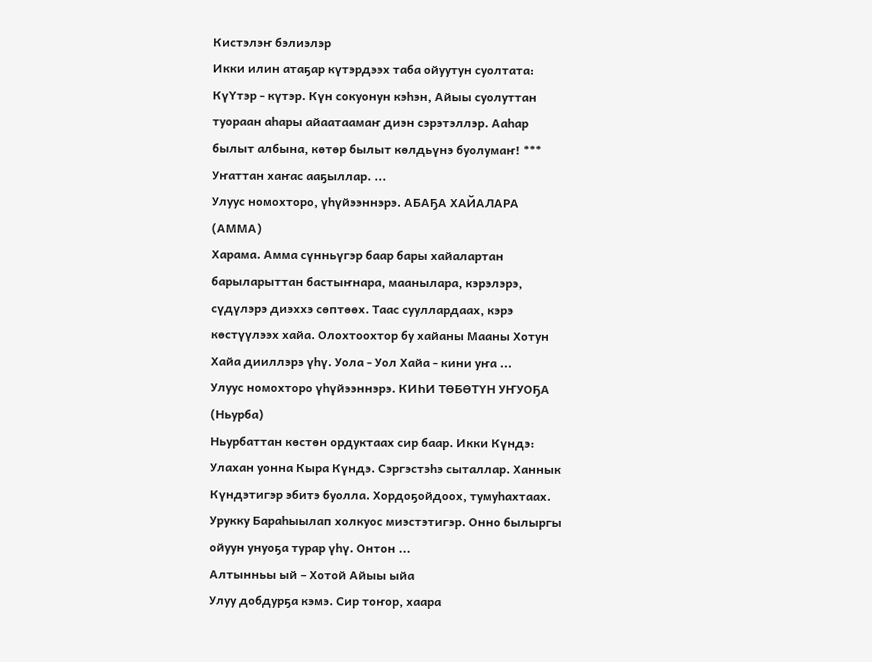Кистэлэҥ бэлиэлэр
Икки илин атаҕар күтэрдээх таба ойуутун суолтата: КүҮтэр - күтэр. Күн сокуонун кэһэн, Айыы суолуттан туораан аһары айаатаамаҥ диэн сэрэтэллэр. Ааһар былыт албына, көтөр былыт көлдьүнэ буолумаҥ! *** Уҥаттан хаҥас ааҕыллар. ...
Улуус номохторо, үһүйээннэрэ. АБАҔА ХАЙАЛАРА (АММА)
Харама. Амма сүнньүгэр баар бары хайалартан барыларыттан бастыҥнара, маанылара, кэрэлэрэ, сүдүлэрэ диэххэ сөптөөх. Таас сууллардаах, кэрэ көстүүлээх хайа. Олохтоохтор бу хайаны Мааны Хотун Хайа дииллэрэ үһү. Уола - Уол Хайа - кини уҥа ...
Улуус номохторо үһүйээннэрэ. КИҺИ ТӨБӨТҮН УҤУОҔА (Ньурба)
Ньурбаттан көстөн ордуктаах сир баар. Икки Күндэ: Улахан уонна Кыра Күндэ. Сэргэстэһэ сыталлар. Ханнык Күндэтигэр эбитэ буолла. Хордоҕойдоох, тумуһахтаах. Урукку Бараһыылап холкуос миэстэтигэр. Онно былыргы ойуун унуоҕа турар үһү. Онтон ...
Алтынньы ый – Хотой Айыы ыйа
Улуу добдурҕа кэмэ. Сир тоҥор, хаара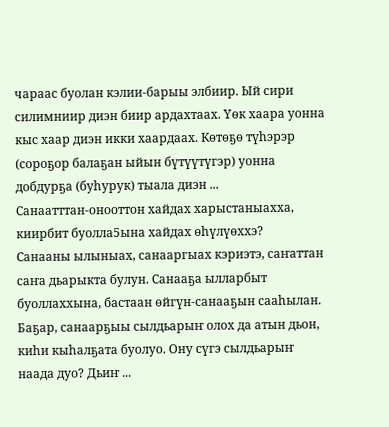чараас буолан кэлии-барыы элбиир. Ый сири силимниир диэн биир ардахтаах. Үөк хаара уонна кыс хаар диэн икки хаардаах. Көтөҕө түһэрэр (сороҕор балаҕан ыйын бүтүүтүгэр) уонна добдурҕа (буһурук) тыала диэн ...
Санаатттан-онооттон хайдах харыстаныахха, киирбит буолла5ына хайдах өһүлүөххэ?
Санааны ылыныах, санааргыах кэриэтэ, саҥаттан саҥа дьарыкта булун. Санааҕа ылларбыт буоллаххына, бастаан өйгүн-санааҕын сааһылан. Баҕар, санаарҕыы сылдьарыҥ олох да атын дьон, киһи кыһалҕата буолуо. Ону сүгэ сылдьарыҥ наада дуо? Дьиҥ ...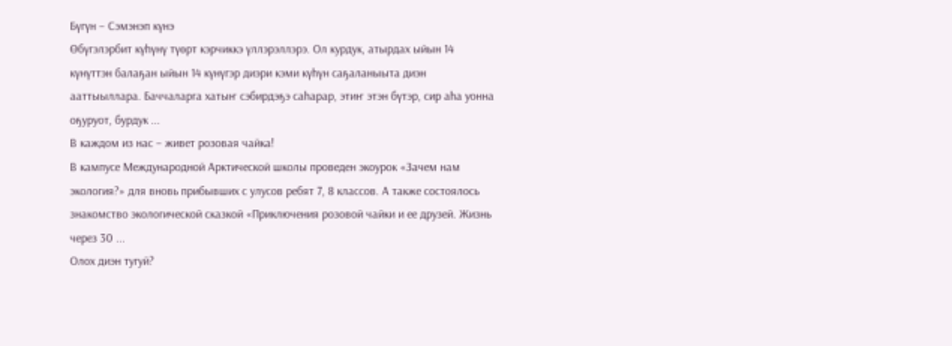Бүгүн – Сэмэнэп күнэ
Өбүгэлэрбит күһүнү түөрт кэрчиккэ үллэрэллэрэ. Ол курдук, атырдах ыйын 14 күнүттэн балаҕан ыйын 14 күнүгэр диэри кэми күһүн саҕаланыыта диэн ааттыыллара. Баччаларга хатыҥ сэбирдэҕэ саһарар, этиҥ этэн бүтэр, сир аһа уонна оҕуруот, бурдук ...
В каждом из нас – живет розовая чайка!
В кампусе Международной Арктической школы проведен экоурок «Зачем нам экология?» для вновь прибывших с улусов ребят 7, 8 классов. А также состоялось знакомство экологической сказкой «Приключения розовой чайки и ее друзей. Жизнь через 30 ...
Олох диэн тугуй?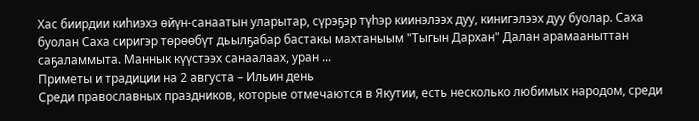Хас биирдии киһиэхэ өйүн-санаатын уларытар, сүрэҕэр түһэр киинэлээх дуу, кинигэлээх дуу буолар. Саха буолан Саха сиригэр төрөөбүт дьылҕабар бастакы махтаныым "Тыгын Дархан" Далан арамааныттан саҕаламмыта. Маннык күүстээх санаалаах, уран ...
Приметы и традиции на 2 августа – Ильин день
Среди православных праздников, которые отмечаются в Якутии, есть несколько любимых народом, среди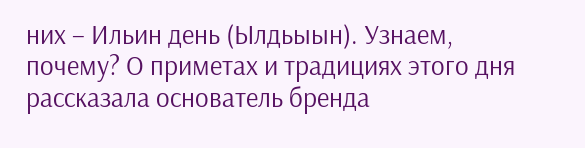них – Ильин день (Ылдьыын). Узнаем, почему? О приметах и традициях этого дня рассказала основатель бренда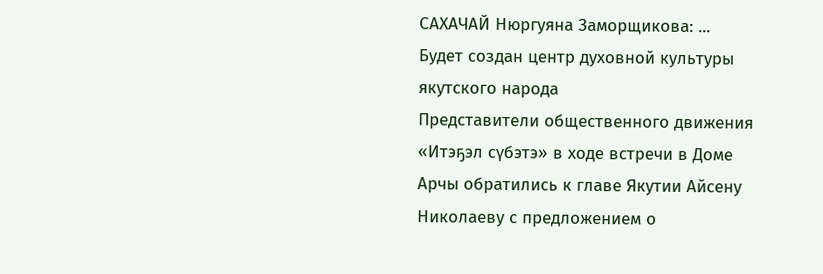САХАЧАЙ Нюргуяна Заморщикова: ...
Будет создан центр духовной культуры якутского народа
Представители общественного движения «Итэҕэл сүбэтэ» в ходе встречи в Доме Арчы обратились к главе Якутии Айсену Николаеву с предложением о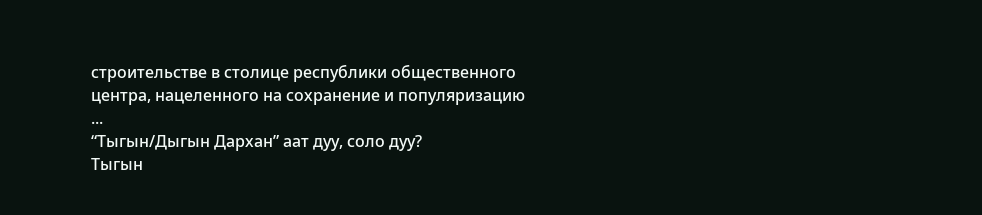строительстве в столице республики общественного центра, нацеленного на сохранение и популяризацию ...
“Тыгын/Дыгын Дархан” аат дуу, соло дуу?
Тыгын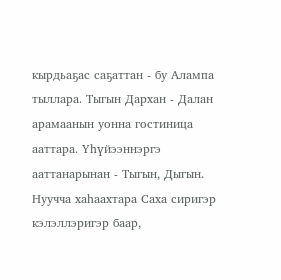кырдьаҕас саҕаттан - бу Алампа тыллара. Тыгын Дархан - Далан арамаанын уонна гостиница ааттара. Үһүйээннэргэ ааттанарынан - Тыгын, Дыгын. Нуучча хаһаахтара Саха сиригэр кэлэллэригэр баар,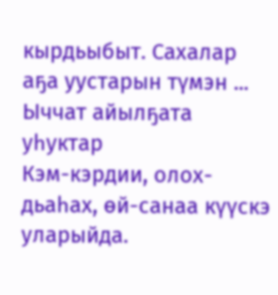кырдьыбыт. Сахалар аҕа уустарын түмэн ...
Ыччат айылҕата уһуктар
Кэм-кэрдии, олох-дьаһах, өй-санаа күүскэ уларыйда.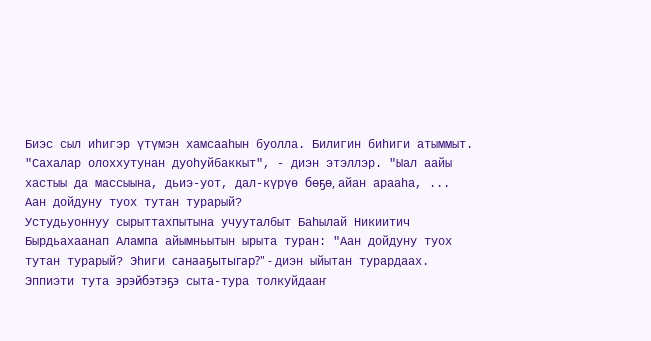Биэс сыл иһигэр үтүмэн хамсааһын буолла. Билигин биһиги атыммыт. "Сахалар олоххутунан дуоһуйбаккыт", - диэн этэллэр. "Ыал аайы хастыы да массыына, дьиэ-уот, дал-күрүө бөҕө, айан арааһа, ...
Аан дойдуну туох тутан турарый?
Устудьуоннуу сырыттахпытына учууталбыт Баһылай Никиитич Бырдьахаанап Алампа айымньытын ырыта туран: "Аан дойдуну туох тутан турарый? Эһиги санааҕытыгар?" - диэн ыйытан турардаах. Эппиэти тута эрэйбэтэҕэ сыта-тура толкуйдааҥ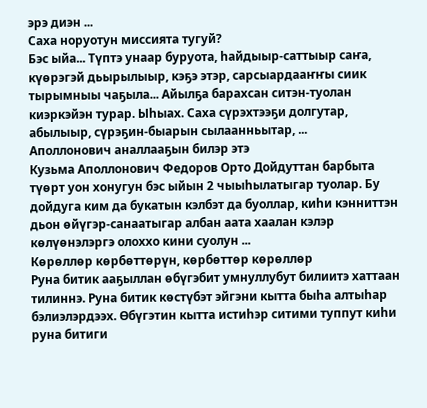эрэ диэн ...
Саха норуотун миссията тугуй?
Бэс ыйа... Түптэ унаар буруота, һайдыыр-саттыыр саҥа, күөрэгэй дьырылыыр, кэҕэ этэр, сарсыардааҥҥы сиик тырымныы чаҕыла... Айылҕа барахсан ситэн-туолан киэркэйэн турар. Ыһыах. Саха сүрэхтээҕи долгутар, абылыыр, сүрэҕин-быарын сылаанньытар, ...
Аполлонович аналлааҕын билэр этэ
Кузьма Аполлонович Федоров Орто Дойдуттан барбыта түөрт уон хонугун бэс ыйын 2 чыыһылатыгар туолар. Бу дойдуга ким да букатын кэлбэт да буоллар, киһи кэнниттэн дьон өйүгэр-санаатыгар албан аата хаалан кэлэр көлүөнэлэргэ олоххо кини суолун ...
Көрөллөр көрбөттөрүн, көрбөттөр көрөллөр
Руна битик ааҕыллан өбүгэбит умнуллубут билиитэ хаттаан тилиннэ. Руна битик көстүбэт эйгэни кытта быһа алтыһар бэлиэлэрдээх. Өбүгэтин кытта истиһэр ситими туппут киһи руна битиги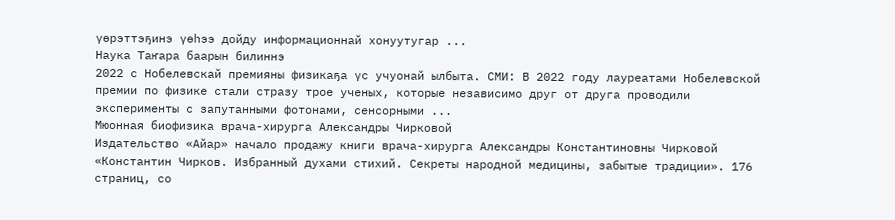үөрэттэҕинэ үөһээ дойду информационнай хонуутугар ...
Наука Таҥара баарын билиннэ
2022 с Нобелевскай премияны физикаҕа үс учуонай ылбыта. СМИ: В 2022 году лауреатами Нобелевской премии по физике стали стразу трое ученых, которые независимо друг от друга проводили эксперименты с запутанными фотонами, сенсорными ...
Мюонная биофизика врача-хирурга Александры Чирковой
Издательство «Айар» начало продажу книги врача-хирурга Александры Константиновны Чирковой «Константин Чирков. Избранный духами стихий. Секреты народной медицины, забытые традиции». 176 страниц, со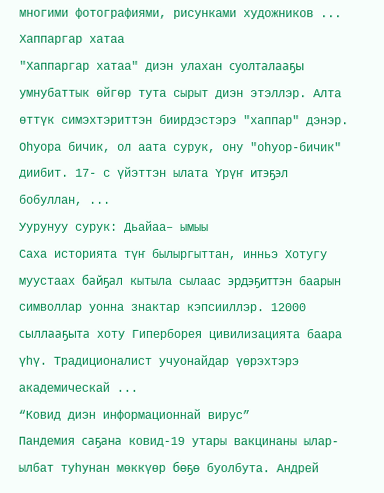многими фотографиями, рисунками художников ...
Хаппаргар хатаа
"Хаппаргар хатаа" диэн улахан суолталааҕы умнубаттык өйгөр тута сырыт диэн этэллэр. Алта өттүк симэхтэриттэн биирдэстэрэ "хаппар" дэнэр. Оһуора бичик, ол аата сурук, ону "оһуор-бичик" диибит. 17- с үйэттэн ылата Үрүҥ итэҕэл бобуллан, ...
Уурунуу сурук: Дьайаа– ымыы
Саха историята түҥ былыргыттан, инньэ Хотугу муустаах байҕал кытыла сылаас эрдэҕиттэн баарын символлар уонна знактар кэпсииллэр. 12000 сыллааҕыта хоту Гиперборея цивилизацията баара үһү. Традиционалист учуонайдар үөрэхтэрэ академическай ...
“Ковид диэн информационнай вирус”
Пандемия саҕана ковид-19 утары вакцинаны ылар-ылбат туһунан мөккүөр бөҕө буолбута. Андрей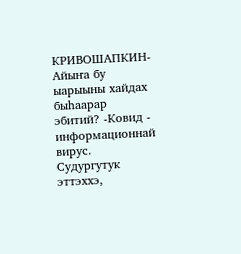КРИВОШАПКИН-Айыҥа бу ыарыыны хайдах быһаарар эбитий? -Ковид - информационнай вирус. Судургутук эттэххэ,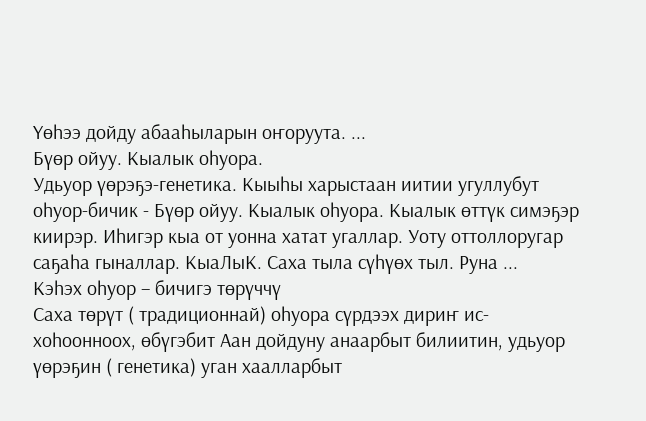Үөһээ дойду абааһыларын оҥоруута. ...
Бүөр ойуу. Кыалык оһуора.
Удьуор үөрэҕэ-генетика. Кыыһы харыстаан иитии угуллубут оһуор-бичик - Бүөр ойуу. Кыалык оһуора. Кыалык өттүк симэҕэр киирэр. Иһигэр кыа от уонна хатат угаллар. Уоту оттоллоругар саҕаһа гыналлар. КыаЛыК. Саха тыла сүһүөх тыл. Руна ...
Кэһэх оһуор – бичигэ төрүччү
Саха төрүт ( традиционнай) оһуора сүрдээх дириҥ ис-хоһоонноох, өбүгэбит Аан дойдуну анаарбыт билиитин, удьуор үөрэҕин ( генетика) уган хаалларбыт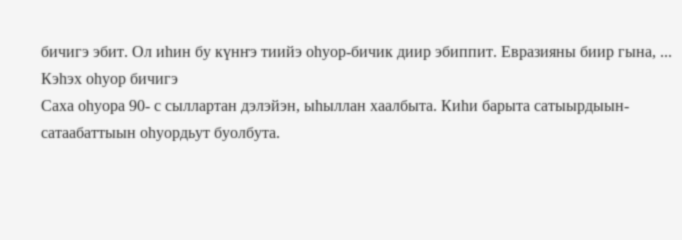бичигэ эбит. Ол иһин бу күнҥэ тиийэ оһуор-бичик диир эбиппит. Евразияны биир гына, ...
Кэһэх оһуор бичигэ
Саха оһуора 90- с сыллартан дэлэйэн, ыһыллан хаалбыта. Киһи барыта сатыырдыын-сатаабаттыын оһуордьут буолбута.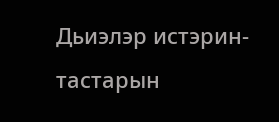Дьиэлэр истэрин-тастарын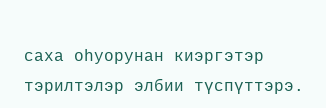саха оһуорунан киэргэтэр тэрилтэлэр элбии түспүттэрэ.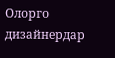Олорго дизайнердар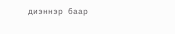диэннэр баар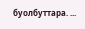буолбуттара. ...